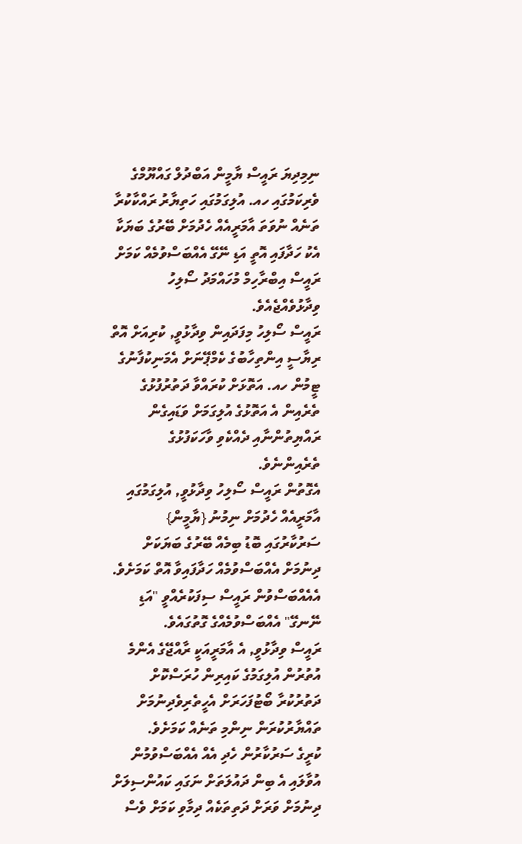ނިމިދިޔަ ރައީސް ޔާމީން އަބްދުލް ގައްޔޫމްގެ ވެރިކަމުގައި ހއ. އުލިގަމުގައި ހަތިޔާރު ރައްކާކުރާ ތަނެއް ނުވަތަ އާމަރީއެއް ހެދުމަށް ބޭރުގެ ބަޔަކާ އެކު ހަދާފައި އޮތީ އަޑި ނޭގޭ އެއްބަސްވުމެއް ކަމަށް ރައީސް އިބްރާހިމް މުހައްމަދު ސޯލިހު ވިދާޅުވެއްޖެއެވެ.
ރައީސް ސޯލިހު މިފަދައިން ވިދާޅުވީ, ކުރިއަށް އޮތް ރިޔާސީ އިންތިހާބުގެ ކެމްޕޭނަށް އެމަނިކުފާނުގެ ޓީމުން ހއ. އަތޮޅަށް ކުރައްވާ ދަތުރުފުޅުގެ ތެރެއިން އެ އަތޮޅުގެ އުލިގަމަށް ވަޑައިގެން ރައްޔިތުންނާއި ދެއްކެވި ވާހަކަފުޅުގެ ތެރެއިންނެވެ.
އެގޮތުން ރައީސް ސޯލިހު ވިދާޅުވީ, އުލިގަމުގައި އާމަރީއެއް ހެދުމަށް ނިމުނު {ޔާމީން} ސަރުކާރުގައި ބޮޑު ބިމެއް ބޭރުގެ ބަޔަކަށް ދިނުމަށް އެއްބަސްވުމެއް ހަދާފައިވާ އޮތް ކަމަށެވެ. އެއެއްބަސްވުން ރައީސް ސިފަކުރެއްވީ "އަޑި ނޭނގޭ" އެއްބަސްވުމެއްގެ ގޮތުގައެވެ.
ރައީސް ވިދާޅުވީ, އެ އާމަރީއަކީ ރާއްޖޭގެ އެންމެ އުތުރުން އުލިގަމުގެ ކައިރިން ހުރަސްކޮށް ދަތުރުކުރާ ބޯޓުފަހަރަށް އެހީތެރިވެދިނުމަށް ތައްޔާރުކުރަން ނިންމި ތަނެއް ކަމަށެވެ.
ކުރީގެ ސަރުކާރުން ހެދި އެއް އެއްބަސްވުމުން އުވާލައި އެ ބިން ދައުލަތަށް ނަގައި ކައުންސިލަށް ދިނުމަށް ވަރަށް ދަތިތަކެއް ދިމާވި ކަމަށް ވެސް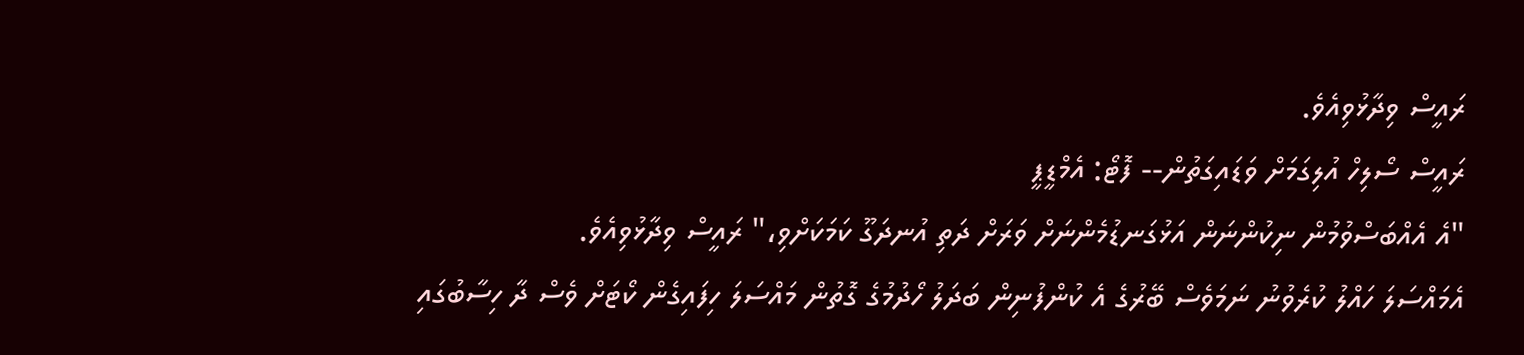ރައީސް ވިދާޅުވިއެވެ.
ރައީސް ސޯލިހް އުލިގަމަށް ވަޑައިގަތުން-- ފޮޓޯ: އެމްޑީޕީ
"އެ އެއްބަސްވުމުން ނިކުންނަން އަޅުގަނޑުމެންނަށް ވަރަށް ދަތި އުނދަގޫ ކަމަކަށްވި،" ރައީސް ވިދާޅުވިއެވެ.
އެމައްސަލަ ހައްލު ކުރެވުނު ނަމަވެސް ބޭރުގެ އެ ކުންފުނިން ބަދަލު ހޯދުމުގެ ގޮތުން މައްސަލަ ހިފައިގެން ކޯޓަށް ވެސް ދާ ހިސާބުގައި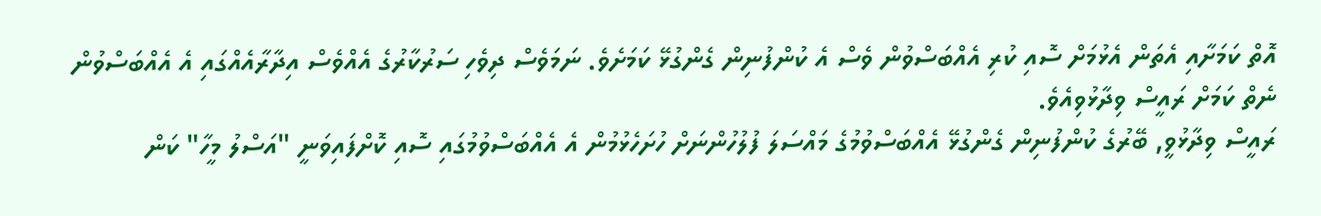އޮތް ކަމަށާއި އެތަން އެޅުމަށް ސޮއި ކުރި އެއްބަސްވުން ވެސް އެ ކުންފުނިން ގެންގުޅޭ ކަމަށެވެ. ނަމަވެސް ދިވެހި ސަރުކާރުގެ އެއްވެސް އިދާރާއެއްގައި އެ އެއްބަސްވުން ނެތް ކަމަށް ރައީސް ވިދާޅުވިއެވެ.
ރައީސް ވިދާޅުވީ, ބޭރުގެ ކުންފުނިން ގެންގުޅޭ އެއްބަސްވުމުގެ މައްސަލަ ފުލުހުންނަށް ހުށަހެޅުމުން އެ އެއްބަސްވުމުގައި ސޮއި ކޮށްފައިވަނީ "އަސްލު މީހާ" ކަން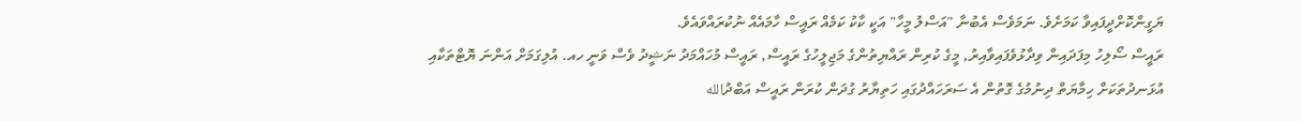ޔަގީންކޮށްދީފައިވާ ކަމަށެވެ. ނަމަވެސް އެބުނާ "އަސްލު މީހާ" އަކީ ކާކު ކަމެއް ރައީސް ހާމައެއް ނުކުރައްވައެވެ.
ރައީސް ސޯލިހު މިފަދައިން ވިދާޅުވެފައިވާއިރު, މީގެ ކުރިން ރައްޔިތުންގެ މަޖިލީހުގެ ރައީސް, ރައީސް މުހައްމަދު ނަޝީދު ވެސް ވަނީ ހއ. އުލިގަމަށް އަންނަ ޔޮޓްތަކާއި އުޅަނދުތަކަށް ހިމާޔަތް ދިނުމުގެ ގޮތުން އެ ސަރަހައްދުގައި ހަތިޔާރު ގުދަން ކުރަން ރައީސް އަބްދުالله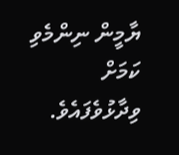ޔާމީން ނިންމެވި ކަމަށް ވިދާޅުވެފައެވެ.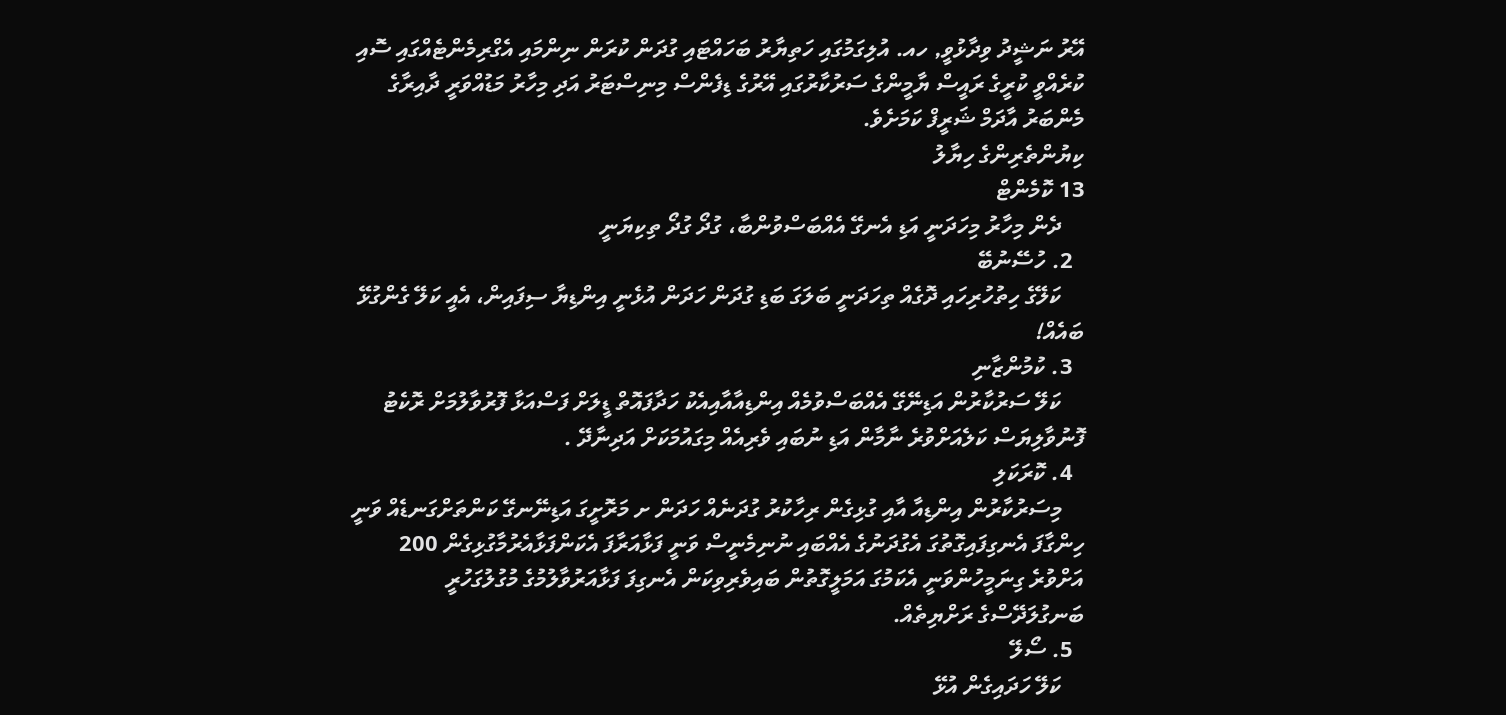އޭރު ނަޝީދު ވިދާޅުވީ, ހއ. އުލިގަމުގައި ހަތިޔާރު ބަހައްޓައި ގުދަން ކުރަން ނިންމައި އެގްރިމެންޓެއްގައި ސޮއި ކުރެއްވީ ކުރީގެ ރައީސް ޔާމީންގެ ސަރުކާރުގައި އޭރުގެ ޑިފެންސް މިނިސްޓަރު އަދި މިހާރު މަޑުއްވަރީ ދާއިރާގެ މެންބަރު އާދަމް ޝަރީފް ކަމަށެވެ.
ކިޔުންތެރިންގެ ހިޔާލު
13 ކޮމެންޓް
    ދެން މިހާރު މިހަދަނީ އަޑި އެނގޭ އެއްބަސްވުންބާ، ގުދޯ ގުދޯ ތިކިޔަނީ
  2. ހުސޭނުބޭ
    ކަލޭގެ ހިތުހުރިހައި ދޮގެއް ތިހަދަނީ ބަލަގަ ބަޑި ގުދަން ހަދަން އުޅެނީ އިންޑިޔާ ސިފައިން، އެއީ ކަލޭ ގެންގުޅޭ ބައެއް!
  3. ކުމުންޒާނި
    ކަލޭ ސަރުކާރުން އަޑިނޭގޭ އެއްބަސްވުމެއް އިންޑިއާއާއިއެކު ހަދާފައޮތް ޑީލަށް ފަސްއަޅާ ފޮރުވާލުމަށް ރޮކެޓު ފޮނުވާލިޔަސް ކަލެއަށްވުރެ ނާމާން އަޑި ނުބައި ވެރިއެއް މިގައުމަކަށް އަދިނާދޭ .
  4. ކޮރަކަލި
    މިސަރުކާރުން އިންޑިއާ އާއި ގުޅިގެން ރިހާކުރު ގުދަނެއް ހަދަން ށ މަރޮށީގަ އަޑިނޭނގޭ ކަންތަށްގަނޑެއް ވަނީ ހިންގާފަ އެނގިފައިގޮތުގަ އެގުދަނުގެ އެއްބައި ނުނިމެނީސް ވަނީ ފަޅާއަރާފަ އެކަންފަޅާއެރުމާގުޅިގެން 200 އަށްވުރެ ގިނަމީހުންވަނީ އެކަމުގަ އަމަލީގޮތުން ބައިވެރިވިކަން އެނގިފަ ފަޅާއަރުވާލުމުގެ މުގުލުގަހުރީ ބަނގުލަދޭސްގެ ރަށްޔިތެއް.
  5. ސޯލޭ
    ކަލޭ ހަދައިގެން އުޅޭ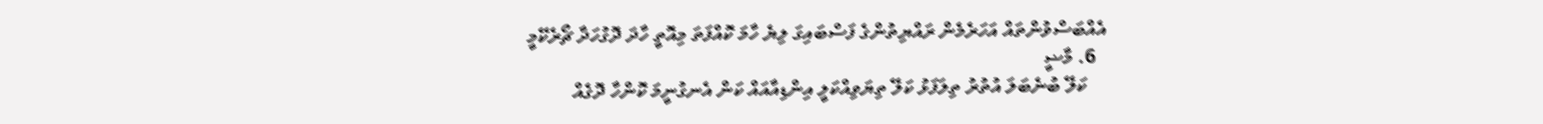އެއްބަސްވުންތައް އަހަރެމެން ރައްޔިތުންގެ ފަސްބައިގަ ލިޔެ ހާމަ ކޮއްފަތަ މިއޮތީ ހާދަ ދޮގުހަދާ ޗޯރެކޭމީ
  6. މާޟީ
    ކަލޭ ބުނެބަލަ އުތުރު ތިލަފަޅު ކަލޭ ތިޔަވިއްކަލީ އިންޑިއާއައް ކަން އެނގުނީމަ ކޮންހާ ދޮގެއް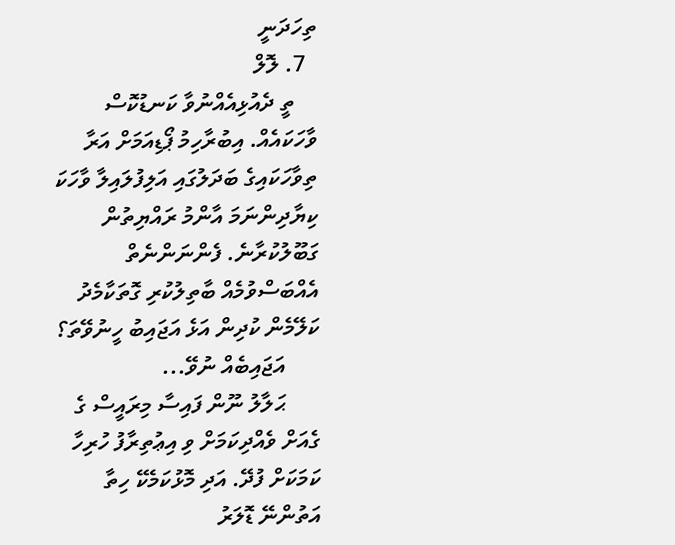ތިހަދަނީ
  7. ލޮލް
    ތީ ދެއުޅިއެއްނުވާ ކަނޑުކޮސް ވާހަކައެއް. އިބުރާހިމު ޕޯޑިއަމަށް އަރާ ތިވާހަކައިގެ ބަދަލުގައި އަލިފުލައިލާ ވާހަކަ ކިޔާދިންނަމަ އާންމު ރައްޔިތުން ގަބޫލުކުރާނެ. ފެންނަންނެތް އެއްބަސްވުމެއް ބާތިލުކުރި ގޮތަކާމެދު ކަލޭމެން ކުދިން އަޅެ އަޖައިބު ހީނުވޭތަ؟
      އަޖައިބެއް ނުވޭ...
      ޙަލާލު ނޫން ފައިސާ މިރައީސް ގެ ގެއަށް ވެއްދިކަމަށް ވި އިޢުތިރާފު ހުރިހާ ކަމަކަށް ފުދޭ. އަދި މޮޅުކަމެކޭ ހިތާ އަތުންނޭ ޑޮލަރު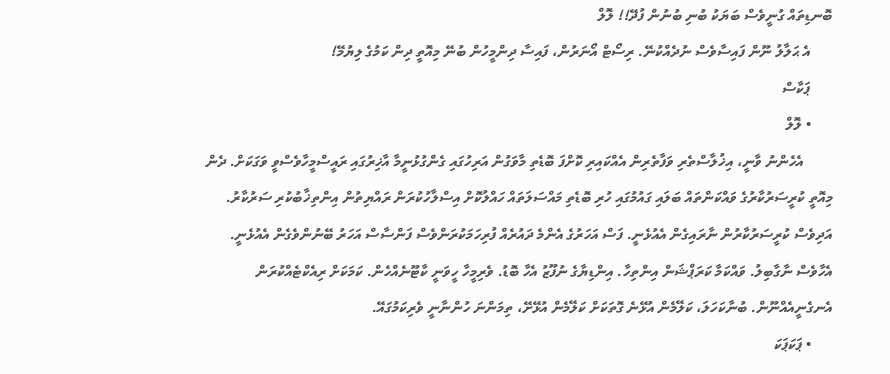ބޮނޑިތައް ގުނީވެސް ބަޔަކު ބުނި ބުނުން ފުދޭ!! ލޮލް
      އެ ޙަލާލު ނޫން ފައިސާވެސް ނުދެއްކުނޭ. ރިސޯޓް އޯނަރުން، ފައިސާ ދިންމީހުން ބުނޭ މިއޮތީ ދިން ކަމުގެ ލިޔުމޭ!
      ޕަކާސް
      • ލޮލް
        އެހެންނު ވާނީ، އިޚުލާސްތެރި ވަފާތެރިން އެއްކައިރި ކޮށްފަ ބޮޑެތި މާވަގުން އަރިހުގައި ގެންގުޅުނީމާ އާޚިރުގައި ރައީސްމީހާވެސްވީ ވަގަކަށް. ދެން މިއޮތީ ކުރީސަރުކާރުގެ ވައްކަންތައް ބަލައި ގައުމުގައި ހުރި ބޮޑެތި މައްސަލަތައް ހައްލުކޮށް އިސްލާހުކުރަން ރައްޔިތުން އިންތިޚާބުކުރި ސަރުކާރު. އަދިވެސް ކުރީސަރުކާރުން ނާރައިގެން އެއުޅެނީ. ފަސް އަހަރުގެ އެންމެ ދައުރެއް ފުރިހަމަކުރަންވެސް ފަންސާސް އަހަރު ބޭނުންވެގެން އެއުޅެނީ. އެހާވެސް ނާގާބިލު. ވައްކަމާ ކަރަޕްޝަން އިންތިހާ. އިންޑިޔާގެ ނުފޫޒު އެހާ ބޮޑު. ވެރިމީހާ ހީވަނީ ކާޓޫނެއްހެން. ކަމަކަށް ރިއެކްޓެއްކުރަން އެނގެނީއެއްނޫން. ބުނާކަހަލަ، ކަލޭމެން އުޅޭނެ ގޮތަކަށް ކަލޭމެން އުޅޭށޭ، ތިމަންނަ ހުންނާނީ ވެރިކަމުގައޭ.
      • ޕަކަޕަކަ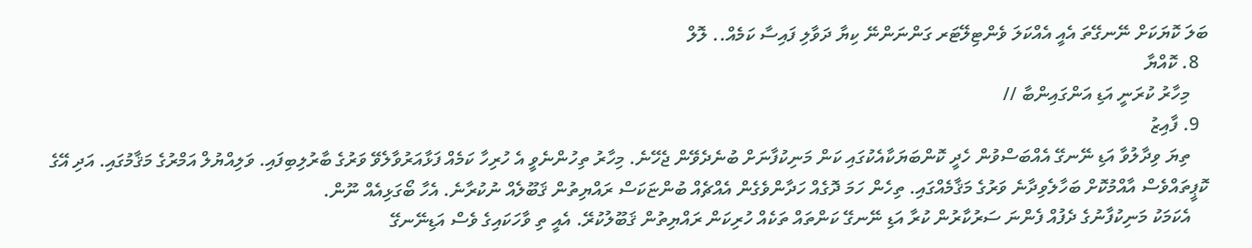ބަލަ ކޮޔަކަށް ނޭނގޭތަ އެއީ އެއްކަލަ ވެންޓިލޭޓަރ ގަންނަންނޭ ކިޔާ ދަވާލި ފައިސާ ކަމެއް.. ލޮލް
  8. ކޮއްޔާ
    މިހާރު ކުރަނީ އަޑި އަންގައިންބާ //
  9. ފާއިޒު
    ތިޔަ ވިދާލުވާ އަޑި ނޭނގޭ އެއްބަސްވުން ހެދީ ކޮންބަޔަކާއެކުގައި ކަން މަނިކުފާނަށް ބުނެދެވޭން ޖެހޭނެ. މިހާރު ތިހުންނެވީ އެ ހުރިހާ ކަމެއް ފަޅާއަރުވާލެވޭ ވަރުގެ ބާރުލިބިފައި. ވަލިއްޔުލް އަމްރުގެ މަޤާމުގައި. އަދި އޭގެ ކޮޕީތައްވެސް އާއްމުކޮށް ބަހާލެވިދާނެ ވަރުގެ މަޤާމެއްގައި. ތިހެން ހަމަ ދޮގެއް ހަދާންވެގެން އެއްޗެއް ބުންޏަކަސް ރައްޔިތުން ޤަބޫލެއް ނުކުރާނެ. އެހާ ބޯގަޅިއެއް ނޫން.
    އެކަމަކު މަނިކުފާނުގެ ދެފުއް ފެންނަ ސަރުކާރުން ކުރާ އަޑި ނޭނގޭ ކަންތައް ތަކެއް ހުރިކަން ރައްޔިތުން ޤަބޫލުކުރޭ. އެއީ ތި ވާހަކައިގެ ވެސް އަޑިނޭނގޭ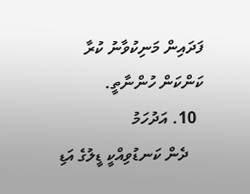ފަދައިން މަނިކުވާނު ކުރާ ކަންކަން ހުންނާތީ.
  10. އަދުހަމު
    ދެން ކަނޑުވިއްކީ ޑީލުގެ އަޑި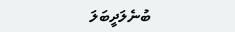ބުނެލަދީބަލަ